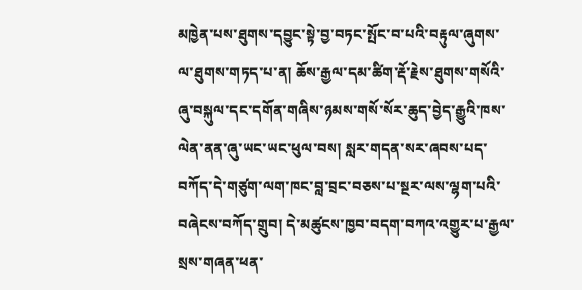མཁྱེན་པས་ཐུགས་དབྱུང་སྟེ་བྱ་བཏང་སྤོང་བ་པའི་བརྟུལ་ཞུགས་ལ་ཐུགས་གཏད་པ་ན། ཆོས་རྒྱལ་དམ་ཚིག་རྡོ་རྗེས་ཐུགས་གསོའི་ཞུ་བསྐུལ་དང་དགོན་གཞིས་ཉམས་གསོ་སོར་ཆུད་བྱེད་རྒྱུའི་ཁས་ལེན་ནན་ཞུ་ཡང་ཡང་ཕུལ་བས། སླར་གདན་སར་ཞབས་པད་བཀོད་དེ་གཙུག་ལག་ཁང་བླ་བྲང་བཅས་པ་སྔར་ལས་ལྷག་པའི་བཞེངས་བཀོད་གྲུབ། དེ་མཚུངས་ཁྱབ་བདག་བཀའ་འགྱུར་པ་རྒྱལ་སྲས་གཞན་ཕན་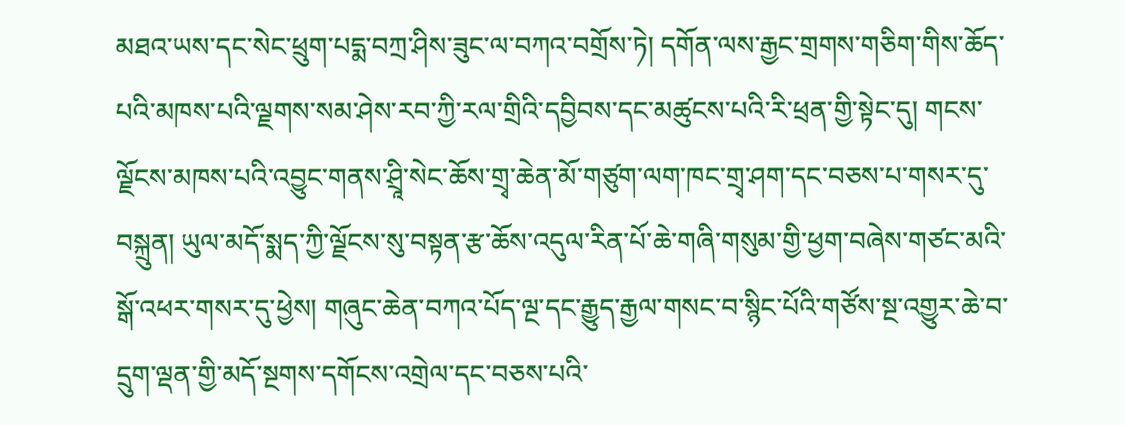མཐའ་ཡས་དང་སེང་ཕྲུག་པདྨ་བཀྲ་ཤིས་ཟུང་ལ་བཀའ་བགྲོས་ཏེ། དགོན་ལས་རྒྱང་གྲགས་གཅིག་གིས་ཆོད་པའི་མཁས་པའི་ལྗགས་སམ་ཤེས་རབ་ཀྱི་རལ་གྲིའི་དབྱིབས་དང་མཚུངས་པའི་རི་ཕྲན་གྱི་སྟེང་དུ། གངས་ལྗོངས་མཁས་པའི་འབྱུང་གནས་ཤྲཱི་སེང་ཆོས་གྲྭ་ཆེན་མོ་གཙུག་ལག་ཁང་གྲྭ་ཤག་དང་བཅས་པ་གསར་དུ་བསྐྲུན། ཡུལ་མདོ་སྨད་ཀྱི་ལྗོངས་སུ་བསྟན་རྩ་ཆོས་འདུལ་རིན་པོ་ཆེ་གཞི་གསུམ་གྱི་ཕྱག་བཞེས་གཙང་མའི་སྒོ་འཕར་གསར་དུ་ཕྱེས། གཞུང་ཆེན་བཀའ་པོད་ལྔ་དང་རྒྱུད་རྒྱལ་གསང་བ་སྙིང་པོའི་གཙོས་སྔ་འགྱུར་ཆེ་བ་དྲུག་ལྡན་གྱི་མདོ་སྔགས་དགོངས་འགྲེལ་དང་བཅས་པའི་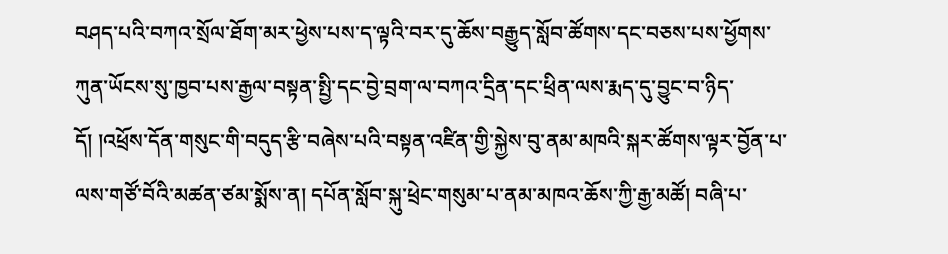བཤད་པའི་བཀའ་སྲོལ་ཐོག་མར་ཕྱེས་པས་ད་ལྟའི་བར་དུ་ཆོས་བརྒྱུད་སློབ་ཚོགས་དང་བཅས་པས་ཕྱོགས་ཀུན་ཡོངས་སུ་ཁྱབ་པས་རྒྱལ་བསྟན་སྤྱི་དང་བྱེ་བྲག་ལ་བཀའ་དྲིན་དང་ཕྲིན་ལས་རྨད་དུ་བྱུང་བ་ཉིད་དོ། །འཕྲོས་དོན་གསུང་གི་བདུད་རྩི་བཞེས་པའི་བསྟན་འཛིན་གྱི་སྐྱེས་བུ་ནམ་མཁའི་སྐར་ཚོགས་ལྟར་བྱོན་པ་ལས་གཙོ་བོའི་མཚན་ཙམ་སྨོས་ན། དཔོན་སློབ་སྐུ་ཕྲེང་གསུམ་པ་ནམ་མཁའ་ཆོས་ཀྱི་རྒྱ་མཚོ། བཞི་པ་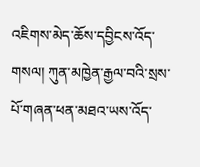འཇིགས་མེད་ཆོས་དབྱིངས་འོད་གསལ། ཀུན་མཁྱེན་རྒྱལ་བའི་སྲས་པོ་གཞན་ཕན་མཐའ་ཡས་འོད་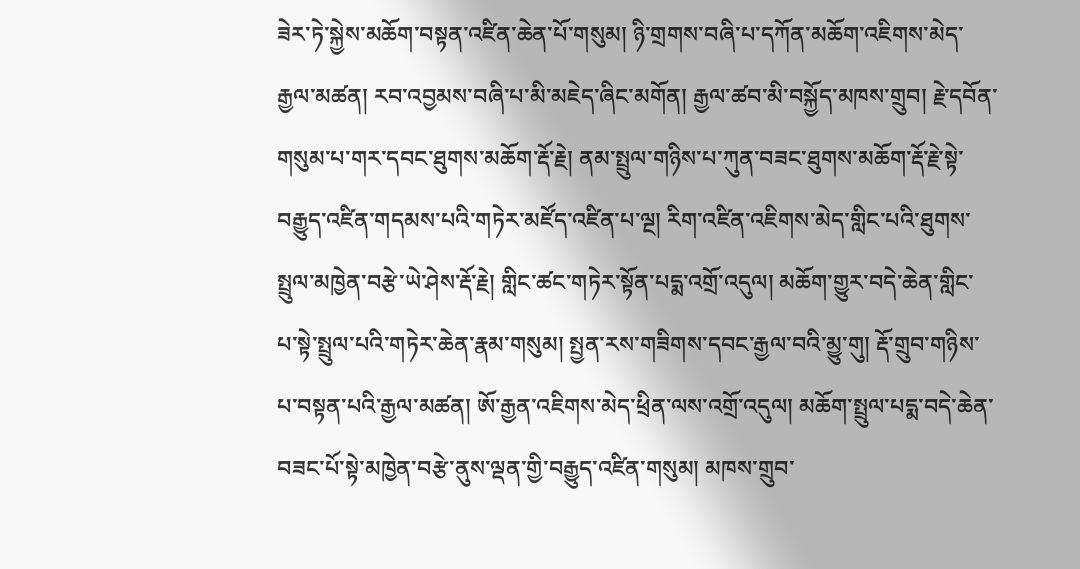ཟེར་ཏེ་སྐྱེས་མཆོག་བསྟན་འཛིན་ཆེན་པོ་གསུམ། ཉི་གྲགས་བཞི་པ་དཀོན་མཆོག་འཇིགས་མེད་རྒྱལ་མཚན། རབ་འབྱམས་བཞི་པ་མི་མཇེད་ཞིང་མགོན། རྒྱལ་ཚབ་མི་བསྐྱོད་མཁས་གྲུབ། རྗེ་དབོན་གསུམ་པ་གར་དབང་ཐུགས་མཆོག་རྡོ་རྗེ། ནམ་སྤྲུལ་གཉིས་པ་ཀུན་བཟང་ཐུགས་མཆོག་རྡོ་རྗེ་སྟེ་བརྒྱུད་འཛིན་གདམས་པའི་གཏེར་མཛོད་འཛིན་པ་ལྔ། རིག་འཛིན་འཇིགས་མེད་གླིང་པའི་ཐུགས་སྤྲུལ་མཁྱེན་བརྩེ་ཡེ་ཤེས་རྡོ་རྗེ། གླིང་ཚང་གཏེར་སྟོན་པདྨ་འགྲོ་འདུལ། མཆོག་གྱུར་བདེ་ཆེན་གླིང་པ་སྟེ་སྤྲུལ་པའི་གཏེར་ཆེན་རྣམ་གསུམ། སྤྱན་རས་གཟིགས་དབང་རྒྱལ་བའི་མྱུ་གུ། རྡོ་གྲུབ་གཉིས་པ་བསྟན་པའི་རྒྱལ་མཚན། ཨོ་རྒྱན་འཇིགས་མེད་ཕྲིན་ལས་འགྲོ་འདུལ། མཆོག་སྤྲུལ་པདྨ་བདེ་ཆེན་བཟང་པོ་སྟེ་མཁྱེན་བརྩེ་ནུས་ལྡན་གྱི་བརྒྱུད་འཛིན་གསུམ། མཁས་གྲུབ་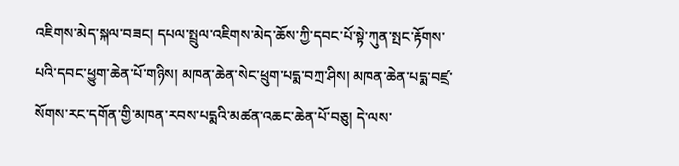འཇིགས་མེད་སྐལ་བཟང། དཔལ་སྤྲུལ་འཇིགས་མེད་ཆོས་ཀྱི་དབང་པོ་སྟེ་ཀུན་སྤང་རྟོགས་པའི་དབང་ཕྱུག་ཆེན་པོ་གཉིས། མཁན་ཆེན་སེང་ཕྲུག་པདྨ་བཀྲ་ཤིས། མཁན་ཆེན་པདྨ་བཛྲ་སོགས་རང་དགོན་གྱི་མཁན་རབས་པདྨའི་མཚན་འཆང་ཆེན་པོ་བཅུ། དེ་ལས་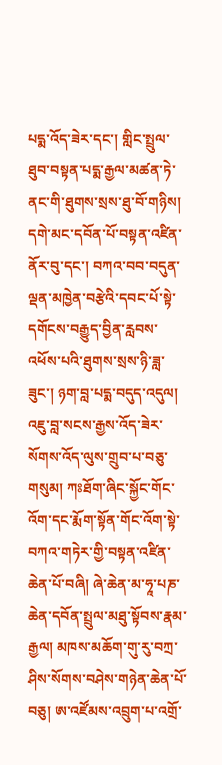པདྨ་འོད་ཟེར་དང་། གླིང་སྤྲུལ་ཐུབ་བསྟན་པདྨ་རྒྱལ་མཚན་ཏེ་ནང་གི་ཐུགས་སྲས་ཐུ་བོ་གཉིས། དགེ་མང་དབོན་པོ་བསྟན་འཛིན་ནོར་བུ་དང་། བཀའ་བབ་བདུན་ལྡན་མཁྱེན་བརྩེའི་དབང་པོ་སྟེ་དགོངས་བརྒྱུད་བྱིན་རླབས་འཕོས་པའི་ཐུགས་སྲས་ཉི་ཟླ་ཟུང་། ཉག་བླ་པདྨ་བདུད་འདུལ། འཇུ་བླ་སངས་རྒྱས་འོད་ཟེར་སོགས་འོད་ལུས་གྲུབ་པ་བཅུ་གསུམ། ཀཿཐོག་ཞིང་སྐྱོང་གོང་འོག་དང་རྨོག་སྟོན་གོང་འོག་སྟེ་བཀའ་གཏེར་གྱི་བསྟན་འཛིན་ཆེན་པོ་བཞི། ཞེ་ཆེན་མ་ཧཱ་པཎ་ཆེན་དབོན་སྤྲུལ་མཐུ་སྟོབས་རྣམ་རྒྱལ། མཁས་མཆོག་གུ་རུ་བཀྲ་ཤིས་སོགས་བཤེས་གཉེན་ཆེན་པོ་བཅུ། ཨ་འཛོམས་འབྲུག་པ་འགྲོ་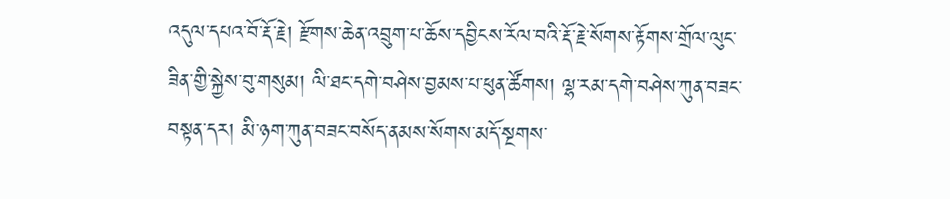འདུལ་དཔའ་བོ་རྡོ་རྗེ། རྫོགས་ཆེན་འབྲུག་པ་ཆོས་དབྱིངས་རོལ་བའི་རྡོ་རྗེ་སོགས་རྟོགས་གྲོལ་ལུང་ཟིན་གྱི་སྐྱེས་བུ་གསུམ། ལི་ཐང་དགེ་བཤེས་བྱམས་པ་ཕུན་ཚོགས། ལྷ་རམ་དགེ་བཤེས་ཀུན་བཟང་བསྟན་དར། མི་ཉག་ཀུན་བཟང་བསོད་ནམས་སོགས་མདོ་སྔགས་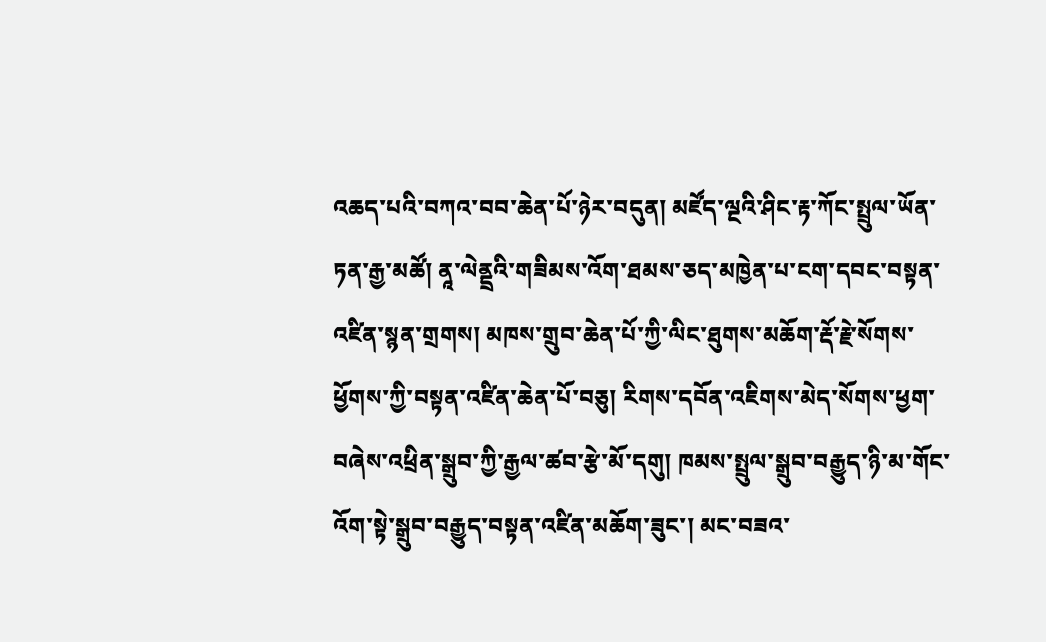འཆད་པའི་བཀའ་བབ་ཆེན་པོ་ཉེར་བདུན། མཛོད་ལྔའི་ཤིང་རྟ་ཀོང་སྤྲུལ་ཡོན་ཏན་རྒྱ་མཚོ། ནཱ་ལེནྡྲའི་གཟིམས་འོག་ཐམས་ཅད་མཁྱེན་པ་ངག་དབང་བསྟན་འཛིན་སྙན་གྲགས། མཁས་གྲུབ་ཆེན་པོ་ཀྱི་ལིང་ཐུགས་མཆོག་རྡོ་རྗེ་སོགས་ཕྱོགས་ཀྱི་བསྟན་འཛིན་ཆེན་པོ་བཅུ། རིགས་དབོན་འཇིགས་མེད་སོགས་ཕྱག་བཞེས་འཕྲིན་སྒྲུབ་ཀྱི་རྒྱལ་ཚབ་རྩེ་མོ་དགུ། ཁམས་སྤྲུལ་སྒྲུབ་བརྒྱུད་ཉི་མ་གོང་འོག་སྟེ་སྒྲུབ་བརྒྱུད་བསྟན་འཛིན་མཆོག་ཟུང་། མང་བཟའ་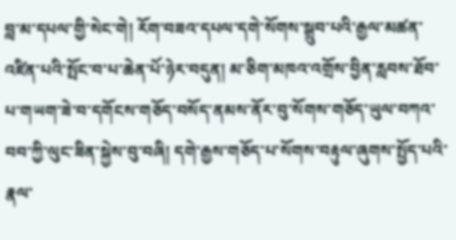བླ་མ་དཔལ་གྱི་སེང་གེ། རོག་བཟའ་དཔལ་དགེ་སོགས་སྒྲུབ་པའི་རྒྱལ་མཚན་འཛིན་པའི་སྤོང་བ་པ་ཆེན་པོ་ཉེར་བདུན། མ་ཅིག་མཁའ་འགྲོས་བྱིན་རླབས་ཐོབ་པ་གཡག་ཟེ་བ་དགོངས་གཅོད་བསོད་ནམས་ནོར་བུ་སོགས་གཅོད་ཡུལ་བཀའ་བབ་ཀྱི་ལུང་ཟིན་སྐྱེས་བུ་བཞི། དགེ་རྒྱས་གཅོད་པ་སོགས་བརྟུལ་ཞུགས་སྤྱོད་པའི་རྣལ་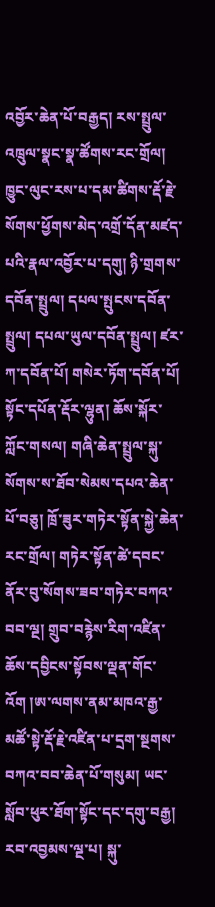འབྱོར་ཆེན་པོ་བརྒྱད། རས་སྤྲུལ་འཁྲུལ་སྣང་སྣ་ཚོགས་རང་གྲོལ། ཁྱུང་ལུང་རས་པ་དམ་ཚིགས་རྡོ་རྗེ་སོགས་ཕྱོགས་མེད་འགྲོ་དོན་མཛད་པའི་རྣལ་འབྱོར་པ་དགུ། ཉི་གྲགས་དབོན་སྤྲུལ། དཔལ་སྤུངས་དབོན་སྤྲུལ། དཔལ་ཡུལ་དབོན་སྤྲུལ། ཛར་ཀ་དབོན་པོ། གསེར་ཏོག་དབོན་པོ། སྟོང་དཔོན་རྡོར་ལྷུན། ཆོས་སྐོར་ཀློང་གསལ། གཞི་ཆེན་སྤྲུལ་སྐུ་སོགས་ས་ཐོབ་སེམས་དཔའ་ཆེན་པོ་བཅུ། ཁྲོ་ཟུར་གཏེར་སྟོན་སྐྱེ་ཆེན་རང་གྲོལ། གཏེར་སྟོན་ཚེ་དབང་ནོར་བུ་སོགས་ཟབ་གཏེར་བཀའ་བབ་ལྔ། གྲུབ་བརྙེས་རིག་འཛིན་ཆོས་དབྱིངས་སྟོབས་ལྡན་གོང་འོག །ཨ་ལགས་ནམ་མཁའ་རྒྱ་མཚོ་སྟེ་རྡོ་རྗེ་འཛིན་པ་དྲག་སྔགས་བཀའ་བབ་ཆེན་པོ་གསུམ། ཡང་སློབ་ཕུར་ཐོག་སྟོང་དང་དགུ་བརྒྱ། རབ་འབྱམས་ལྔ་པ། སྐུ་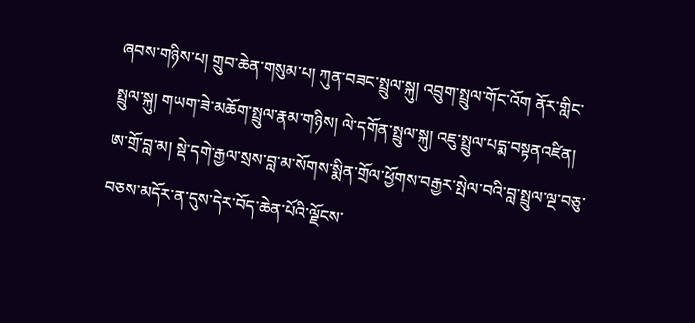ཞབས་གཉིས་པ། གྲུབ་ཆེན་གསུམ་པ། ཀུན་བཟང་སྤྲུལ་སྐུ། འབྲུག་སྤྲུལ་གོང་འོག ནོར་གླིང་སྤྲུལ་སྐུ། གཡག་ཟེ་མཆོག་སྤྲུལ་རྣམ་གཉིས། ལེ་དགོན་སྤྲུལ་སྐུ། འཇུ་སྤྲུལ་པདྨ་བསྟནའཛིན། ཨ་གྲོ་བླ་མ། སྡེ་དགེ་རྒྱལ་སྲས་བླ་མ་སོགས་སྨིན་གྲོལ་ཕྱོགས་བརྒྱར་སྤེལ་བའི་བླ་སྤྲུལ་ལྔ་བཅུ་བཅས་མདོར་ན་དུས་དེར་བོད་ཆེན་པོའི་ལྗོངས་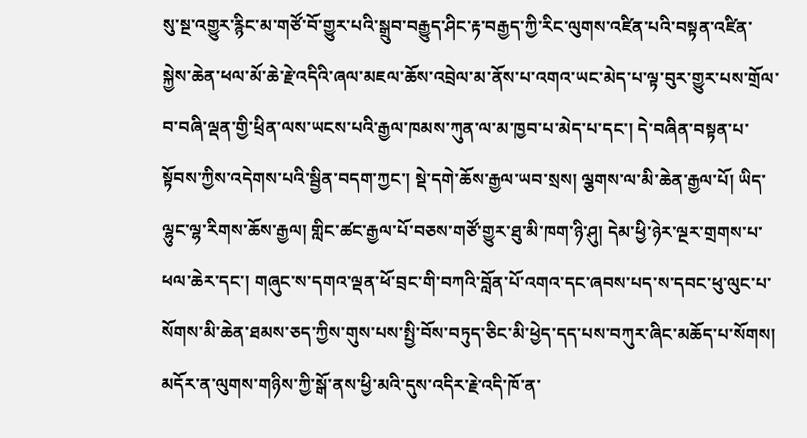སུ་སྔ་འགྱུར་རྙིང་མ་གཙོ་བོ་གྱུར་པའི་སྒྲུབ་བརྒྱུད་ཤིང་རྟ་བརྒྱད་ཀྱི་རིང་ལུགས་འཛིན་པའི་བསྟན་འཛིན་སྐྱེས་ཆེན་ཕལ་མོ་ཆེ་རྗེ་འདིའི་ཞལ་མཇལ་ཆོས་འབྲེལ་མ་ནོས་པ་འགའ་ཡང་མེད་པ་ལྟ་བུར་གྱུར་པས་གྲོལ་བ་བཞི་ལྡན་གྱི་ཕྲིན་ལས་ཡངས་པའི་རྒྱལ་ཁམས་ཀུན་ལ་མ་ཁྱབ་པ་མེད་པ་དང་། དེ་བཞིན་བསྟན་པ་སྟོབས་ཀྱིས་འདེགས་པའི་སྦྱིན་བདག་ཀྱང་། སྡེ་དགེ་ཆོས་རྒྱལ་ཡབ་སྲས། ལྕགས་ལ་མི་ཆེན་རྒྱལ་པོ། ཡིད་ལྷུང་ལྷ་རིགས་ཆོས་རྒྱལ། གླིང་ཚང་རྒྱལ་པོ་བཅས་གཙོ་གྱུར་ཐུ་མི་ཁག་ཉི་ཤུ། དེམ་ཕྱི་ཉེར་ལྔར་གྲགས་པ་ཕལ་ཆེར་དང་། གཞུང་ས་དགའ་ལྡན་ཕོ་བྲང་གི་བཀའི་བློན་པོ་འགའ་དང་ཞབས་པད་ས་དབང་ཕུ་ལུང་པ་སོགས་མི་ཆེན་ཐམས་ཅད་ཀྱིས་གུས་པས་སྤྱི་བོས་བཏུད་ཅིང་མི་ཕྱེད་དད་པས་བཀུར་ཞིང་མཆོད་པ་སོགས། མདོར་ན་ལུགས་གཉིས་ཀྱི་སྒོ་ནས་ཕྱི་མའི་དུས་འདིར་རྗེ་འདི་ཁོ་ན་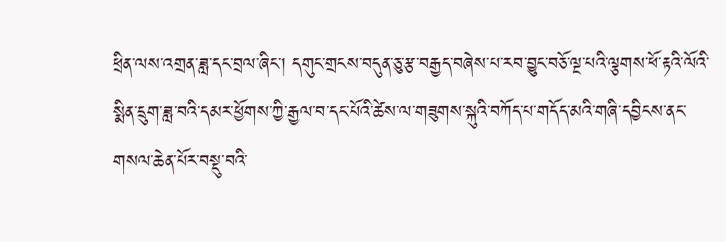ཕྲིན་ལས་འགྲན་ཟླ་དང་བྲལ་ཞིང་། དགུང་གྲངས་བདུན་ཅུ་རྩ་བརྒྱད་བཞེས་པ་རབ་བྱུང་བཅོ་ལྔ་པའི་ལྕགས་ཕོ་རྟའི་ལོའི་སྨིན་དྲུག་ཟླ་བའི་དམར་ཕྱོགས་ཀྱི་རྒྱལ་བ་དང་པོའི་ཚེས་ལ་གཟུགས་སྐུའི་བཀོད་པ་གདོད་མའི་གཞི་དབྱིངས་ནང་གསལ་ཆེན་པོར་བསྡུ་བའི་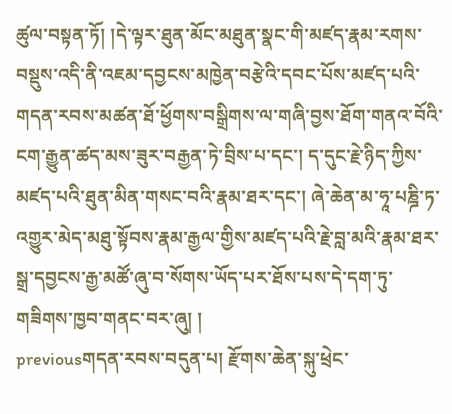ཚུལ་བསྟན་ཏོ། །དེ་ལྟར་ཐུན་མོང་མཐུན་སྣང་གི་མཛད་རྣམ་རགས་བསྡུས་འདི་ནི་འཇམ་དབྱངས་མཁྱེན་བརྩེའི་དབང་པོས་མཛད་པའི་གདན་རབས་མཚན་ཐོ་ཕྱོགས་བསྒྲིགས་ལ་གཞི་བྱས་ཐོག་གནའ་བོའི་ངག་རྒྱུན་ཚད་མས་ཟུར་བརྒྱན་ཏེ་བྲིས་པ་དང་། ད་དུང་རྗེ་ཉིད་ཀྱིས་མཛད་པའི་ཐུན་མིན་གསང་བའི་རྣམ་ཐར་དང་། ཞེ་ཆེན་མ་ཧཱ་པཎྜི་ཏ་འགྱུར་མེད་མཐུ་སྟོབས་རྣམ་རྒྱལ་གྱིས་མཛད་པའི་རྗེ་བླ་མའི་རྣམ་ཐར་སྒྲ་དབྱངས་རྒྱ་མཚོ་ཞུ་བ་སོགས་ཡོད་པར་ཐོས་པས་དེ་དག་ཏུ་གཟིགས་ཁྱབ་གནང་བར་ཞུ། །
previousགདན་རབས་བདུན་པ། རྫོགས་ཆེན་སྐུ་ཕྲེང་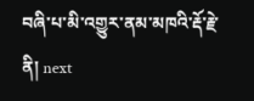བཞི་པ་མི་འགྱུར་ནམ་མཁའི་རྡོ་རྗེ་ནི། next